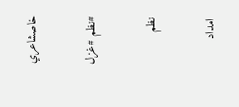خاصشاعري

#نظم #غزل

نظم

امداد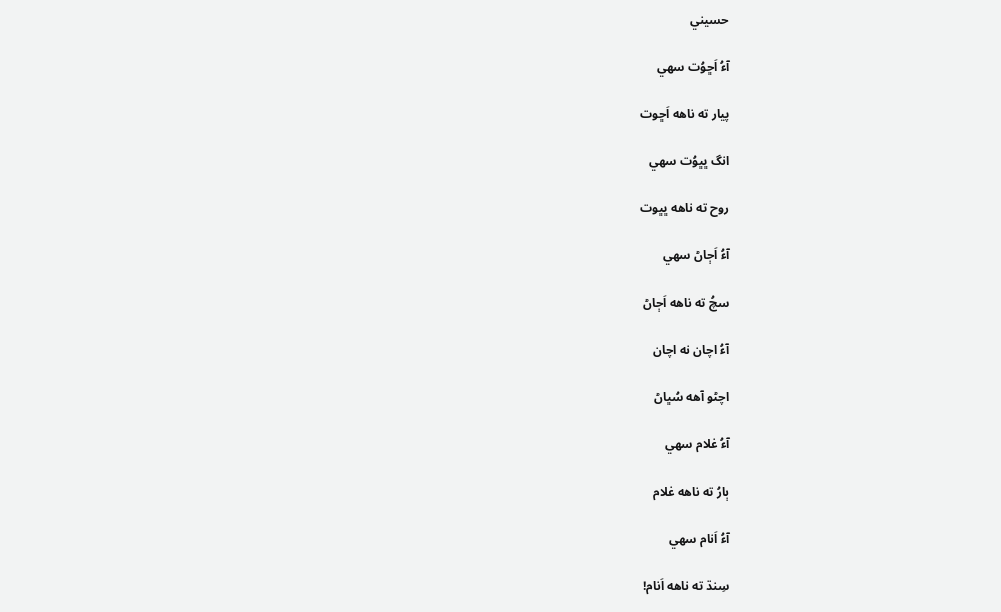حسيني

آءُ اَڇوُت سهي

پيار ته ناهه اَڇوت

انگ ڀڀوُت سهي

روح ته ناهه ڀڀوت

آءُ اَڄاڻ سهي

سچُ ته ناهه اَڄاڻ

آءُ اچان نه اچان

اچڻو آهه سُڀاڻ

آءُ غلام سهي

ٻارُ ته ناهه غلام

آءُ اَنام سهي

سِنڌ ته ناهه اَنام!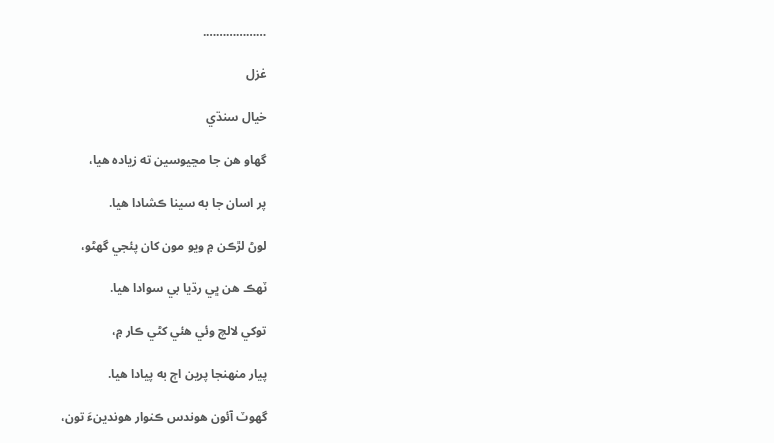……………….

غزل

خيال سنڌي

گهاو هن جا مڃيوسين ته زياده هيا،

پر اسان جا به سينا ڪشادا هيا.

لوڻ لڙڪن ۾ ويو مون کان پئجي گهڻو،

ٽهڪ هن ڀي رڌيا بي سوادا هيا.

توکي لالچ وئي هئي کڻي ڪار ۾،

پيار منهنجا پرين اڄ به پيادا هيا.

گهوٽ آئون هوندس ڪنوار هوندينءَ تون،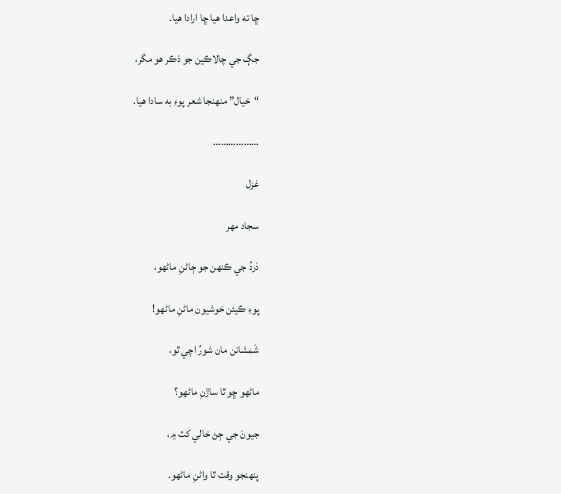ڇا ته واعدا هيا ڇا ارادا هيا.

جڳ جي چالاڪين جو ذڪر هو مگر،

“خيال” منهنجا شعر پوءِ به سادا هيا.

………………

غزل

سجاد مهر

دَردُ جي ڪنهن جو ڄاڻنِ ماڻهو،

پوءِ ڪيئن خوشيون ماڻنِ ماڻهو!

شَمشانن مان شورُ اچي ٿو،

ماڻهو ڇو ٿا ساڙنِ ماڻهو؟

جيونَ جي ڄڻ خالي کٽ ۾،

پنهنجو وقت ٿا واڻنِ ماڻهو.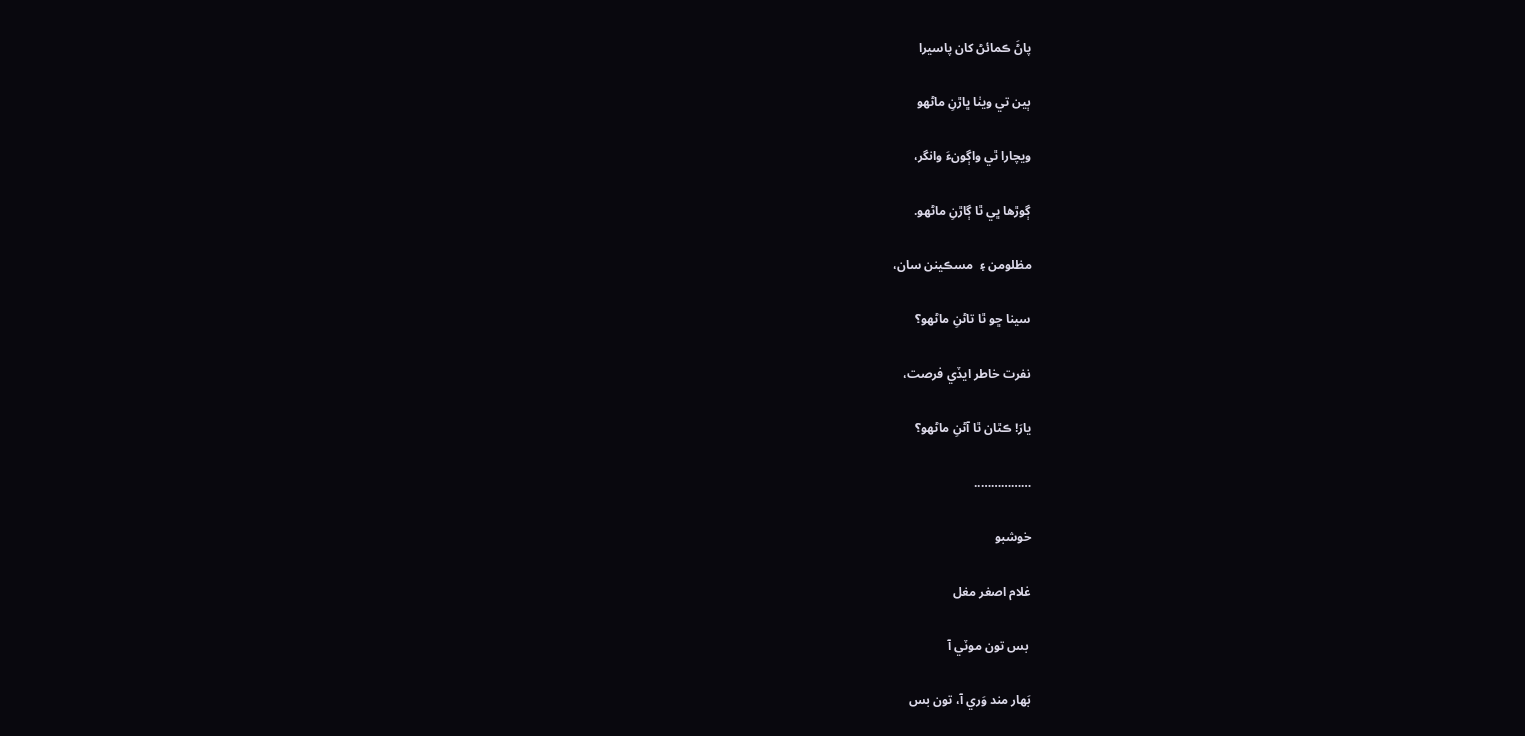پاڻَ ڪمائڻ کان پاسيرا

ٻين تي ويٺا ڀاڙنِ ماڻهو

ويچارا ٿي واڳونءَ وانگر،

ڳوڙها ڀي ٿا ڳاڙنِ ماڻهو.

مظلومن ۽  مسڪينن سان،

سينا ڇو ٿا تاڻنِ ماڻهو؟

نفرت خاطر ايڏي فرصت،

يارَ! ڪٿان ٿا آڻنِ ماڻهو؟

……………..

خوشبو

غلام اصغر مغل

 بس تون موٽي آ

بَهار مند وَري آ، تون بس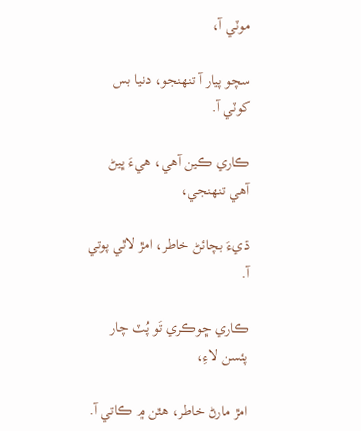موٽي آ،

سچو پيار آ تنهنجو، دنيا بس کوٽي آ.

ڪاري ڪين آهي، هيءَ ڀيڻ آهي تنهنجي،

ڌيءَ بچائڻ خاطر، امڙ لاٿي پوتي آ.

ڪاري ڇوڪري تَو پُٽ چار پئسن لاءِ،

امڙ مارڻ خاطر، هٿن ۾ ڪاتي آ.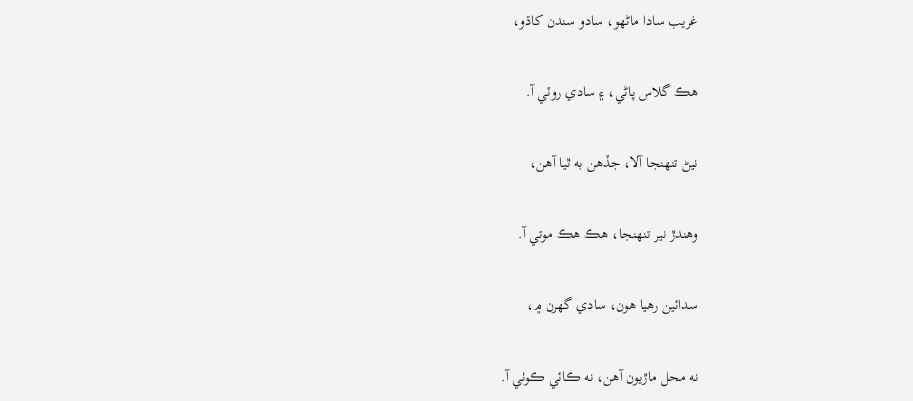غريب سادا ماڻهو، سادو سندن کاڌو،

هڪ گلاس پاڻي، ۽ سادي روٽي آ.

نيڻ تنهنجا آلا، جڏهن به ٿيا آهن،

وهندڙ نير تنهنجا، هڪ هڪ موتي آ.

سدائين رهيا هون، سادي گهرن ۾،

نه محل ماڙيون آهن، نه ڪائي ڪوٺي آ.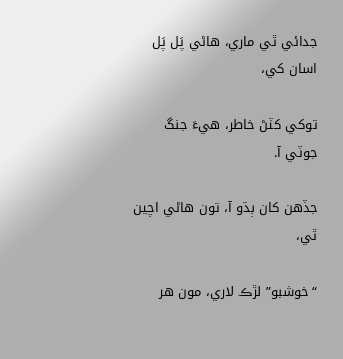جدائي ٿي ماري، هاڻي پَل پَل اسان کي،

توکي کٽڻ خاطر، هيءَ جنگ جوٽي آ.

جڏهن کان ٻڌو آ، تون هاڻي اچين ٿي،

“خوشبو” لڙڪ لاري، مون هر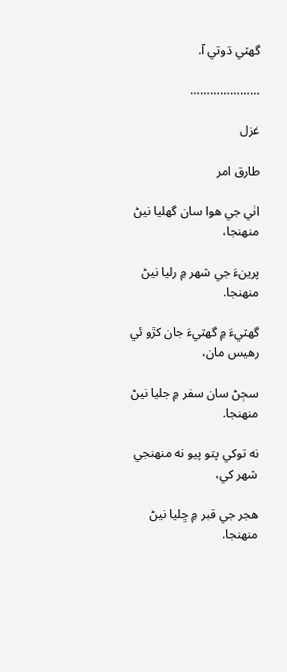گهٽي ڌوتي آ.

…………………

غزل

طارق امر

اٺي جي هوا سان گهليا نيڻ منهنجا،

پرينءَ جي شهر ۾ رليا نيڻ منهنجا.

گهٽيءَ ۾ گهٽيءَ جان کڙو ئي رهيس مان،

سڄڻ سان سفر ۾ جليا نيڻ منهنجا.

نه توکي پتو پيو نه منهنجي شهر کي،

هجر جي قبر ۾ ڇليا نيڻ منهنجا.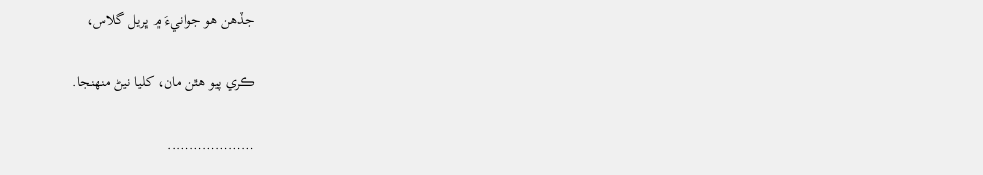جڏهن هو جوانيءَ ۾ ڀريل گلاس،

ڪري پيو هٿن مان، کليا نيڻ منهنجا.

………………..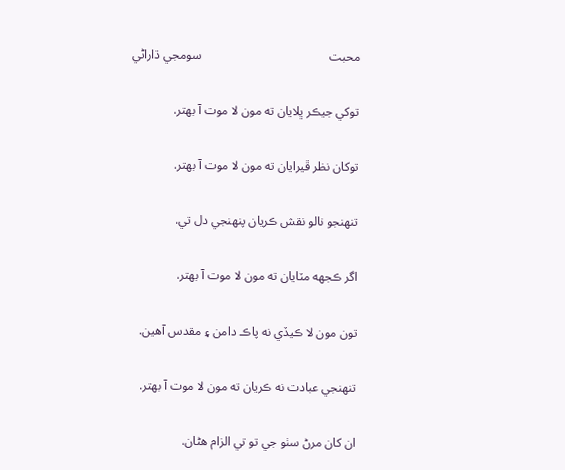محبت                                         سومجي ڌاراڻي

توکي جيڪر ڀلايان ته مون لا موت آ بهتر.

توکان نظر ڦيرايان ته مون لا موت آ بهتر.

تنهنجو نالو نقش ڪريان پنهنجي دل تي.

اگر ڪجهه مٽايان ته مون لا موت آ بهتر.

تون مون لا ڪيڏي نه پاڪ دامن ۽ مقدس آهين.

تنهنجي عبادت نه ڪريان ته مون لا موت آ بهتر.

ان کان مرڻ سٺو جي تو تي الزام هڻان.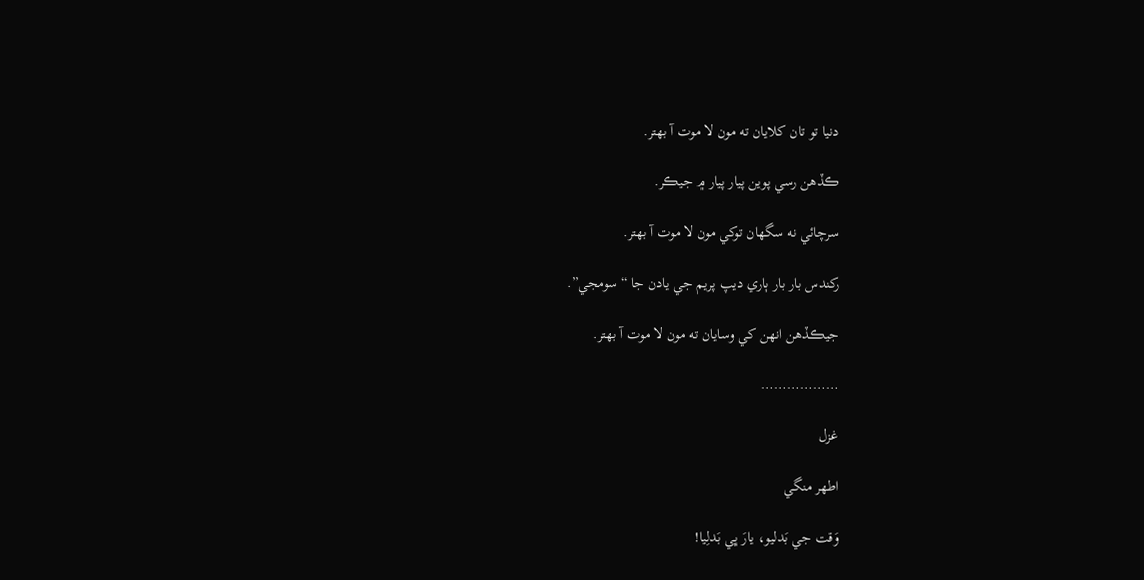دنيا تو تان کلايان ته مون لا موت آ بهتر.

ڪڏهن رسي پوين پيار پيار ۾ جيڪر.

سرچائي نه سگھان توکي مون لا موت آ بهتر.

رکندس بار بار ٻاري ديپ پريم جي يادن جا “سومجي”.

جيڪڏهن انهن کي وسايان ته مون لا موت آ بهتر.

………………

غزل

اطهر منگي

وَقت جي بَدليو، يارَ ڀي بَدلِيا!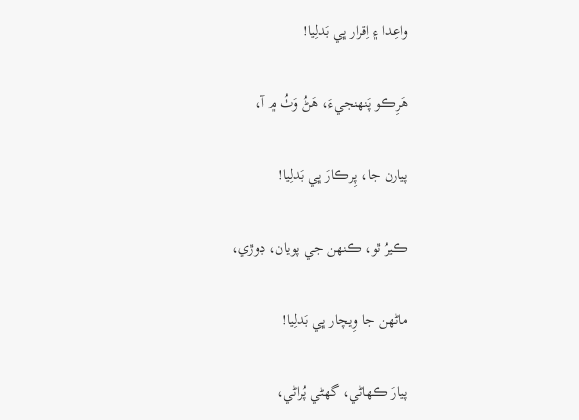واعِدا ۽ اِقرار ڀي بَدلِيا!

هَرِڪو پَنهنجيءَ، هَڻُ وَٺُ ۾ آ،

پيارن جا، پِرڪارَ ڀي بَدلِيا!

ڪيرُ ٿو، ڪنهن جي پويان، ڊوڙي،

ماڻهن جا وِيچار ڀي بَدلِيا!

پيارَ ڪهاڻي، گهڻي پُراڻي،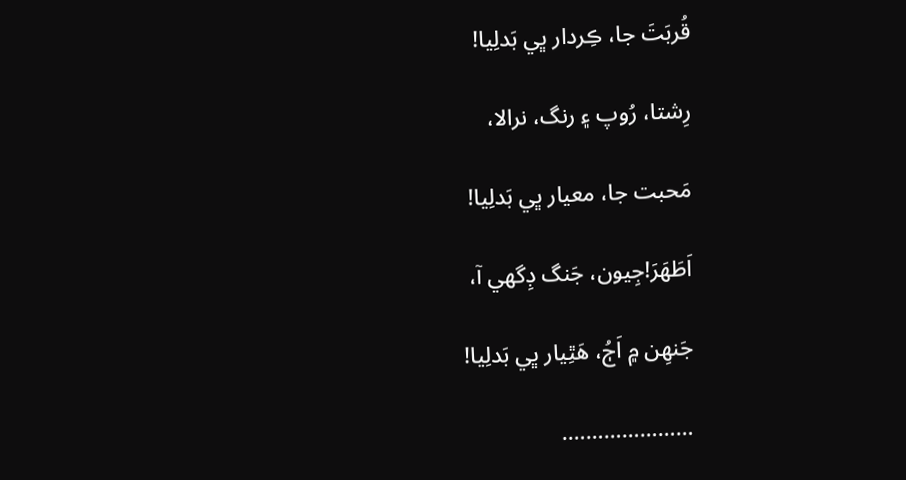قُربَتَ جا، ڪِردار ڀي بَدلِيا!

رِشتا، رُوپ ۽ رنگ، نرالا،

مَحبت جا، معيار ڀي بَدلِيا!

اَطَهَرَ!جِيون، جَنگ ڊِگهي آ،

جَنهِن ۾ اَڄُ، هَٿِيار ڀي بَدلِيا!

………………….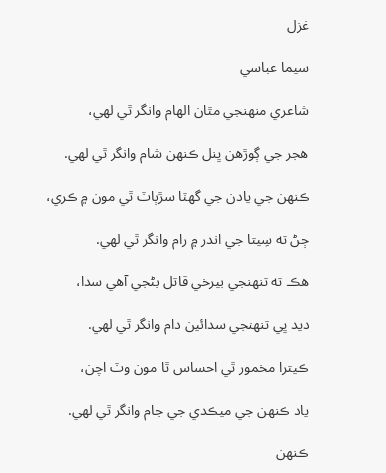غزل

سيما عباسي

شاعري منهنجي مٿان الهام وانگر ٿي لهي،

هجر جي ڳوڙهن ڀنل ڪنهن شام وانگر ٿي لهي.

ڪنهن جي يادن جي گهٽا سڙٻاٽ ٿي مون ۾ ڪري،

ڄڻ ته سِيتا جي اندر ۾ رام وانگر ٿي لهي.

هڪ ته تنهنجي بيرخي قاتل بڻجي آهي سدا،

ديد ڀي تنهنجي سدائين دام وانگر ٿي لهي.

ڪيترا مخمور ٿي احساس ٿا مون وٽ اچن،

ياد ڪنهن جي ميڪدي جي جام وانگر ٿي لهي.

ڪنهن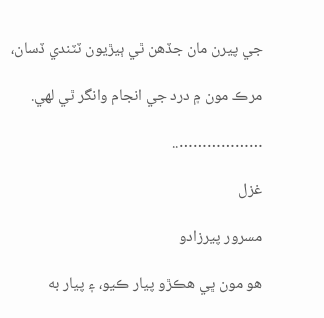جي پيرن مان جڏهن ٿي ٻيڙيون ٽٽندي ڏسان،

مرڪ مون ۾ درد جي انجام وانگر ٿي لهي.

………………..

غزل

مسرور پيرزادو

هو مون ڀي هڪڙو پيار ڪيو، ۽ پيار به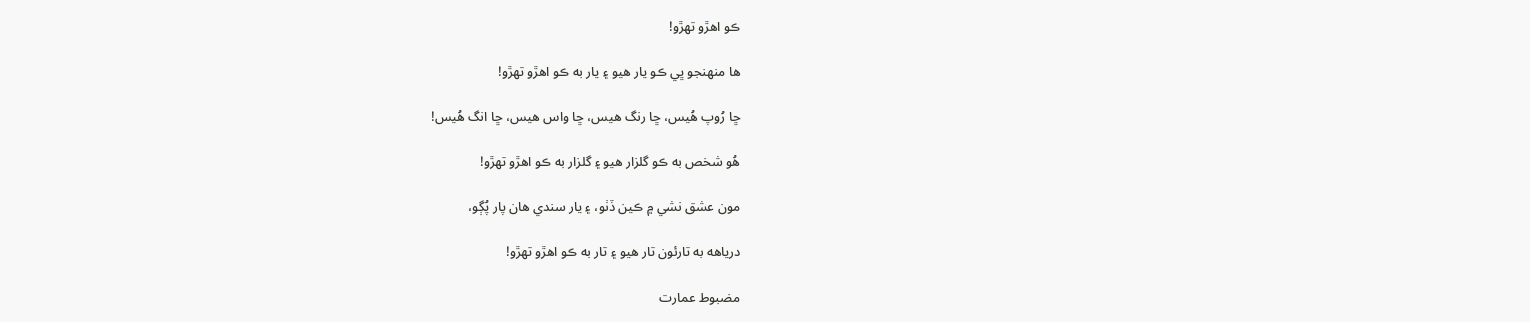ڪو اهڙو تهڙو!

ها منهنجو ڀي ڪو يار هيو ۽ يار به ڪو اهڙو تهڙو!

ڇا رُوپ هُيس، ڇا رنگ هيس، ڇا واس هيس، ڇا انگ هُيس!

هُو شخص به ڪو گلزار هيو ۽ گلزار به ڪو اهڙو تهڙو!

مون عشق نشي ۾ ڪين ڏٺو، ۽ يار سندي هان پار پُڳو،

درياهه به تارئون تار هيو ۽ تار به ڪو اهڙو تهڙو!

مضبوط عمارت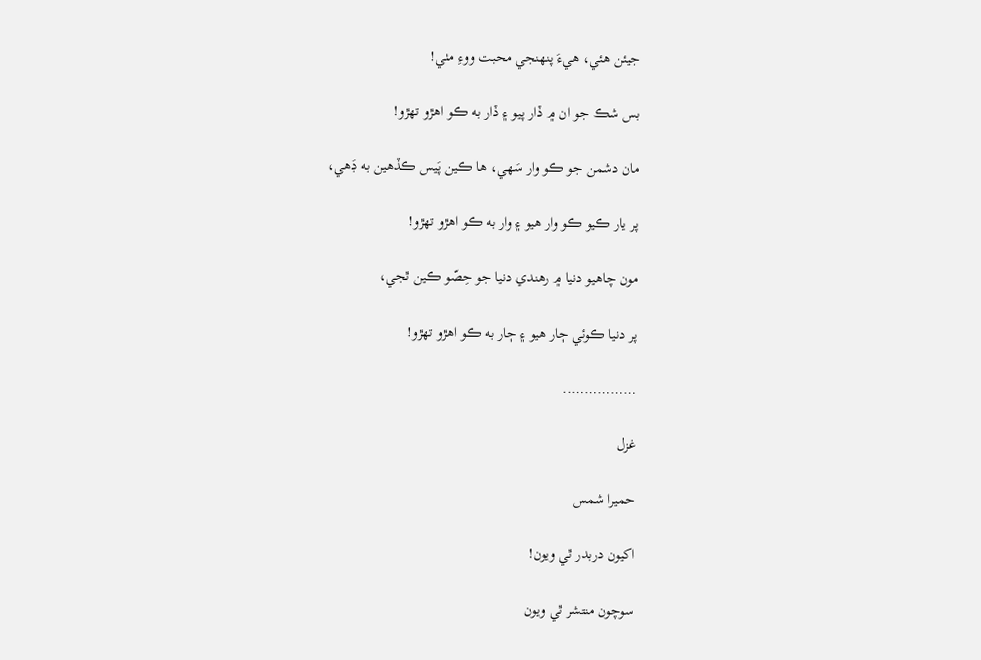جيئن هئي، هيءَ پنهنجي محبت ووءِ مٺي!

بس شڪ جو ان ۾ ڏار پيو ۽ ڏار به ڪو اهڙو تهڙو!

مان دشمن جو ڪو وار سَهي، ها ڪين پَيس ڪڏهين به ڊَهي،

پر يار ڪيو ڪو وار هيو ۽ وار به ڪو اهڙو تهڙو!

مون چاهيو دنيا ۾ رهندي دنيا جو حِصّو ڪين ٿجي،

پر دنيا ڪوئي ڄار هيو ۽ ڄار به ڪو اهڙو تهڙو!

……………..

غزل

حميرا شمس

اکيون دربدر ٿي ويون!

سوچون منتشر ٿي ويون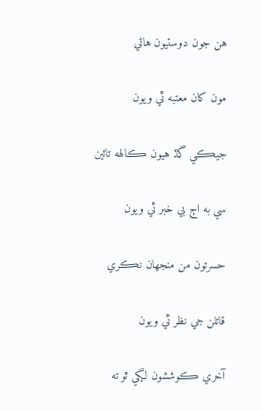هن جون دوستيون هاڻي

مون کان معتبه ٿي ويون

جيڪي گڏ هيون ڪالهه تائين

سي به اڄ بي خبر ٿي ويون

حسرتون من منجهان نڪري

قاتلن جي نظر ٿي ويون

آخري ڪوششون لڳي ٿو ته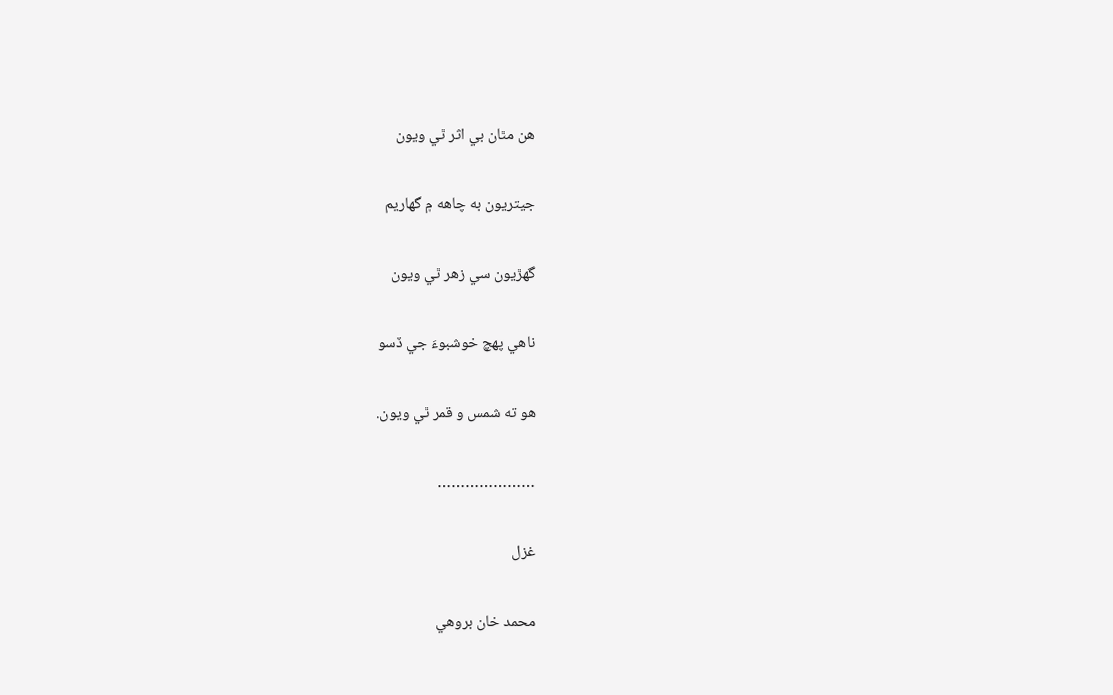هن مٿان بي اثر ٿي ويون

جيتريون به چاهه ۾ گهاريم

گهڙيون سي زهر ٿي ويون

ناهي پهچ خوشبوءَ جي ڏسو

هو ته شمس و قمر ٿي ويون.

…………………

غزل

محمد خان بروهي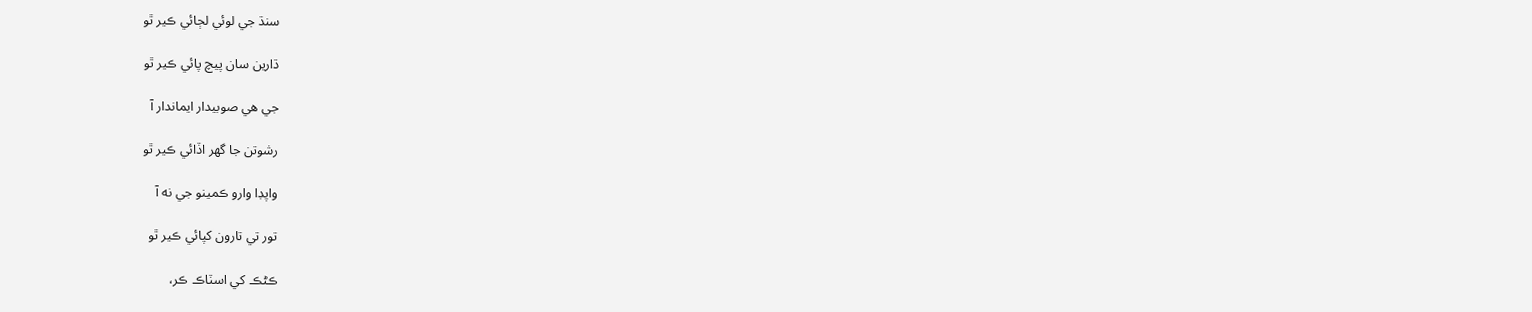سنڌ جي لوئي لڄائي ڪير ٿو

ڌارين سان پيچ پائي ڪير ٿو

جي هي صوبيدار ايماندار آ

رشوتن جا گهر اڏائي ڪير ٿو

واپڊا وارو ڪمينو جي نه آ

تور تي تارون کپائي ڪير ٿو

ڪڻڪ کي اسٽاڪ ڪر،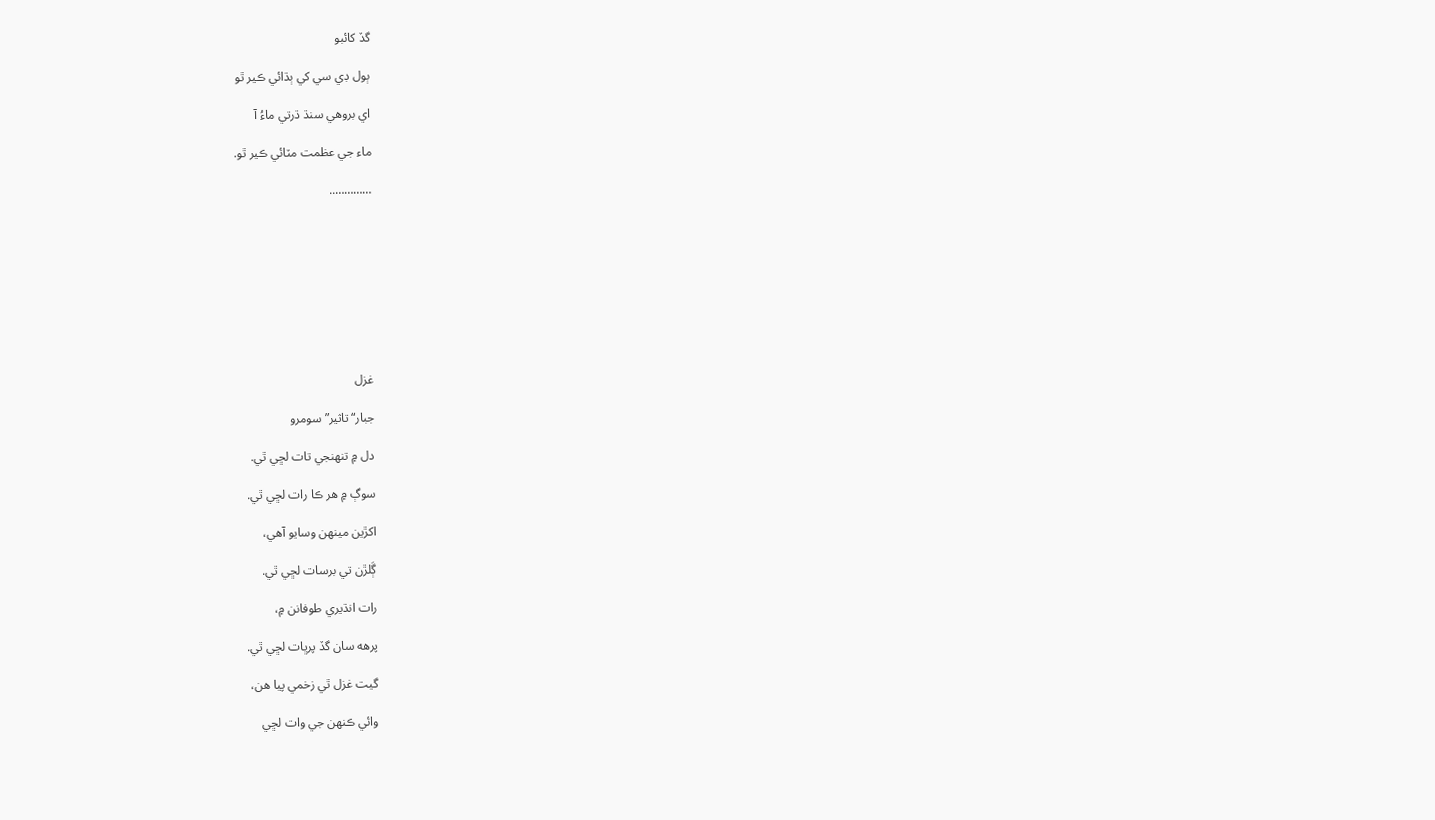گڏ کائبو

ٻول ڊي سي کي ٻڌائي ڪير ٿو

اي بروهي سنڌ ڌرتي ماءُ آ

ماء جي عظمت مٽائي ڪير ٿو.

…………..









غزل

جبار“تاثير” سومرو

دل ۾ تنهنجي تات لڇي ٿي.

سوڳ ۾ هر ڪا رات لڇي ٿي.

اکڙين مينهن وسايو آهي،

ڳَلڙن تي برسات لڇي ٿي.

رات انڌيري طوفانن ۾،

پرهه سان گڏ پرڀات لڇي ٿي.

گيت غزل ٿي زخمي پيا هن،

وائي ڪنهن جي وات لڇي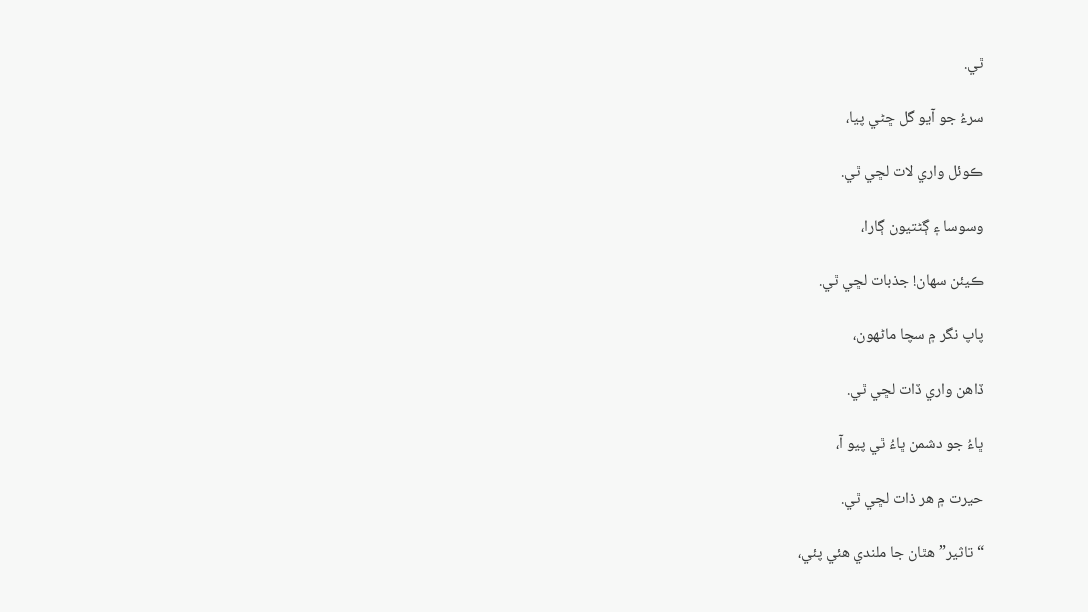ٿي.

سرءُ جو آيو گل ڇڻي پيا،

ڪوئل واري لات لڇي ٿي.

وسوسا ۽ ڳڻتيون ڳارا،

ڪيئن سهان! جذبات لڇي ٿي.

پاپ نگر ۾ سچا ماڻهون،

ڏاهن واري ڏات لڇي ٿي.

ڀاءُ جو دشمن ڀاءُ ٿي پيو آ،

حيرت ۾ هر ذات لڇي ٿي.

“تاثير” هٿان جا ملندي هئي پئي،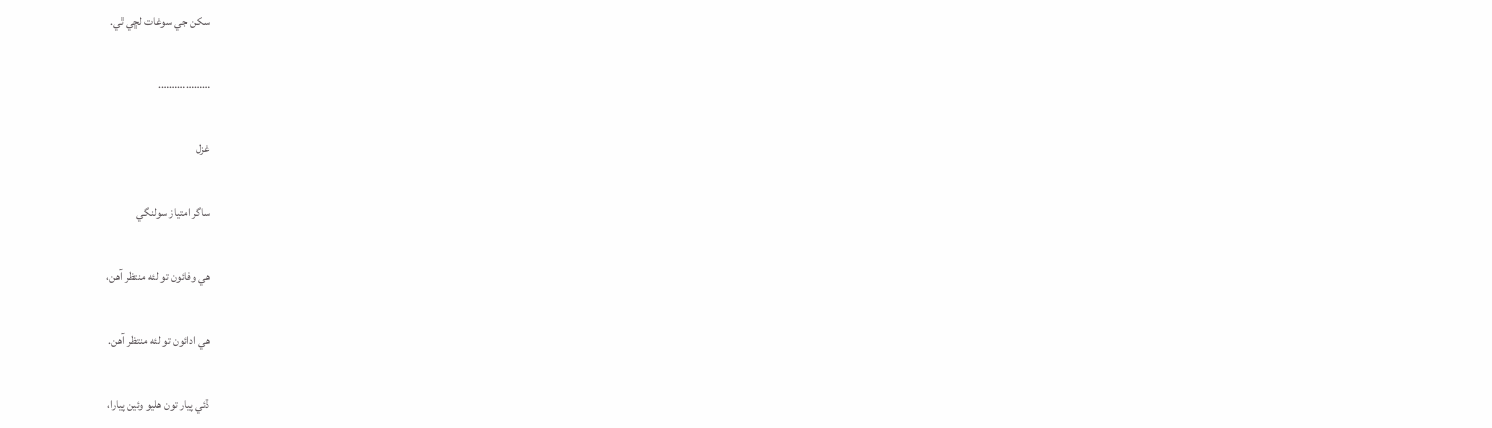سکن جي سوغات لڇي ٿي.

……………….

غزل

ساگر امتياز سولنگي

هي وفائون تو لئه منتظر آهن،

هي ادائون تو لئه منتظر آهن.

ڏئي پيار تون هليو وئين پيارا،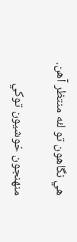هي نگاهون تو لئه منتظر آهن.

منهنجون خوشيون توکي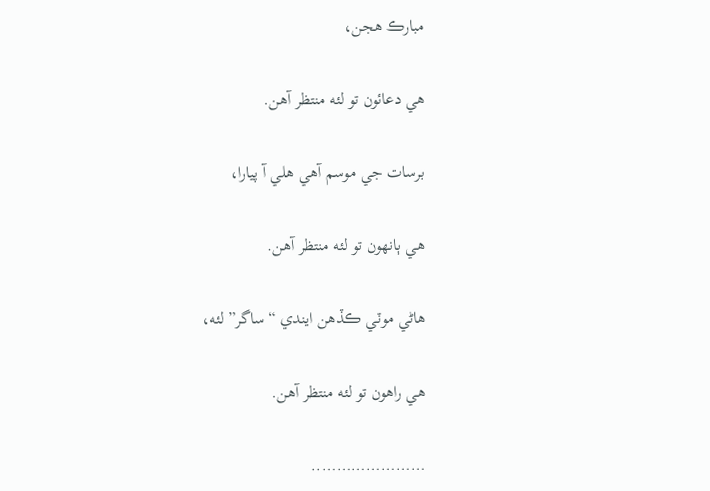مبارڪ هجن،

هي دعائون تو لئه منتظر آهن.

برسات جي موسم آهي هلي آ پيارا،

هي ٻانهون تو لئه منتظر آهن.

هاڻي موٽي ڪڏهن ايندي “ساگر” لئه،

هي راهون تو لئه منتظر آهن.

…………………..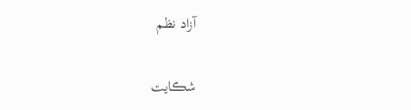آزاد نظم

شڪايت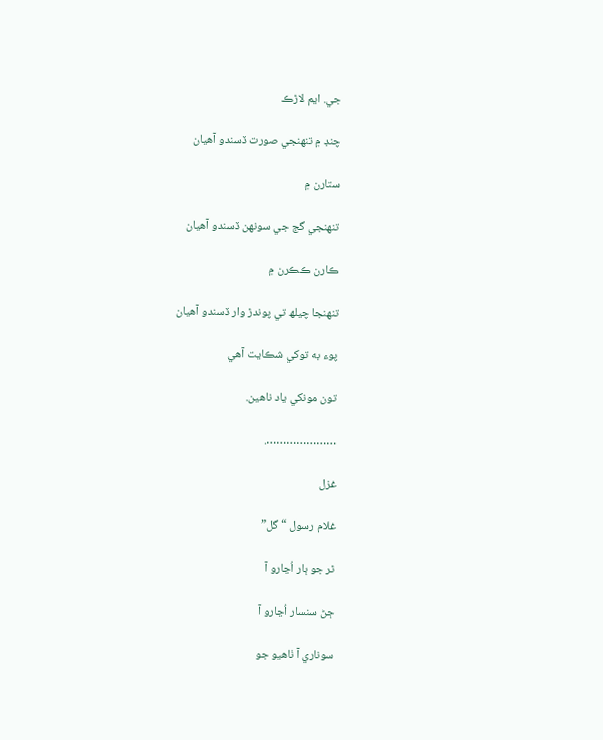جي. ايم لاڙڪ

چنڊ ۾ تنهنجي صورت ڏسندو آھيان

ستارن ۾

تنهنجي گج جي سونهن ڏسندو آھيان

ڪارن ڪڪرن ۾

تنهنجا چيلھ تي پوندڙ وار ڏسندو آھيان

پوء به توکي شڪايت آھي

تون مونکي ياد ناهين.

………………….

غزل

غلام رسول “گل”

ٿر جو ٻار اُڃارو آ

ڄڻ سنسار اُڃارو آ

سوناري آ ٺاهيو جو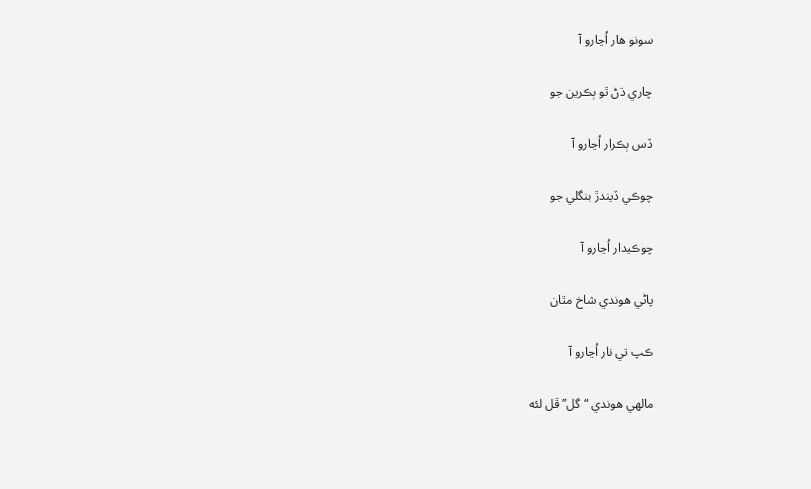سونو هار اُڃارو آ

چاري ڌڻ ٿو ٻڪرين جو

ڏس ٻڪرار اُڃارو آ

چوڪي ڏيندڙ بنگلي جو

چوڪيدار اُڃارو آ

پاڻي هوندي شاخ مٿان

ڪپ تي نار اُڃارو آ

مالهي هوندي “گل” ڦل لئه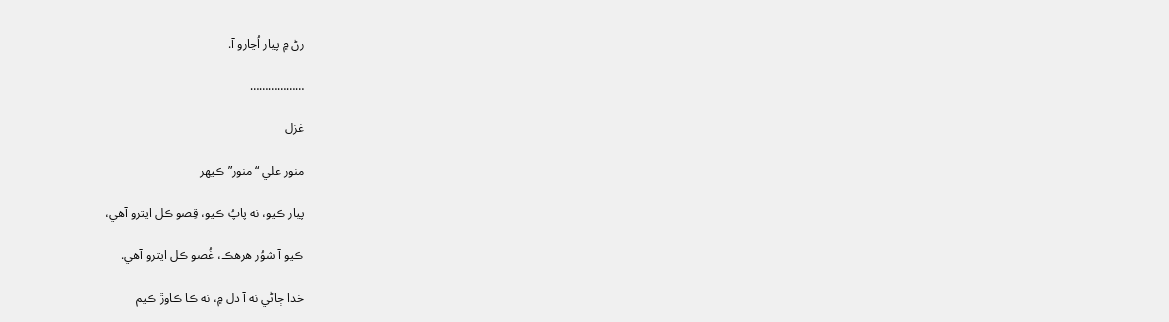رڻ ۾ پيار اُڃارو آ.

………………

غزل

منور علي “منور” ڪيهر

پيار ڪيو، نه پاپُ ڪيو، قِصو ڪل ايترو آهي،

ڪيو آ شوُر هرهڪ، غُصو ڪل ايترو آهي.

خدا ڄاڻي نه آ دل ۾، نه ڪا ڪاوڙ ڪيم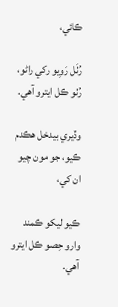ڪائي،

رُٺَل رَوِيو رکي راڻو، رُٺو ڪل ايترو آهي.

وڏيري بيدخل هڪدم ڪيو، جو مون چيو ان کي،

ڪيو ليکو ڪمند وارو حِصو ڪل ايترو آهي.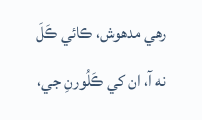رهي مدهوش، ڪائي ڪَلَ نه آ، ان کي ڪَلُورنِ جي،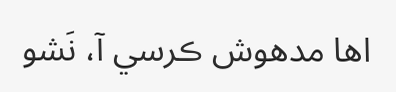اها مدهوش ڪرسي آ، نَشو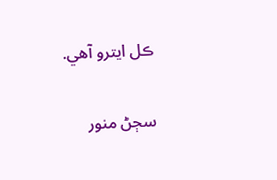ڪل ايترو آهي.

سڄڻ منور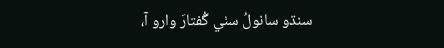سنڌو سانولُ سٺي گُفتارَ وارو آ،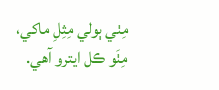مِٺي ٻولي مِثِلِ ماکي، مِٺَو ڪل ايترو آهي.